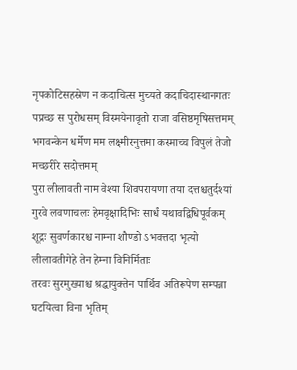नृपकोटिसहस्रेण न कदाचित्स मुच्यते कदाचिदास्थानगतः पप्रच्छ स पुरोधसम् विस्मयेनावृतो राजा वसिष्ठमृषिसत्तमम्
भगवन्केन धर्मेण मम लक्ष्मीरनुत्तमा कस्माच्च विपुलं तेजो मच्छरीरे सदोत्तमम्
पुरा लीलावती नाम वेश्या शिवपरायणा तया दत्तश्चतुर्दश्यां गुरवे लवणाचलः हेमवृक्षादिभिः सार्धं यथावद्विधिपूर्वकम्
शूद्रः सुवर्णकारश्च नाम्ना शौण्डो ऽभवत्तदा भृत्यो लीलावतीगेहे तेन हेम्ना विनिर्मिताः
तरवः सुरमुख्याश्च श्रद्धायुक्तेन पार्थिव अतिरूपेण सम्पन्ना घटयित्वा विना भृतिम्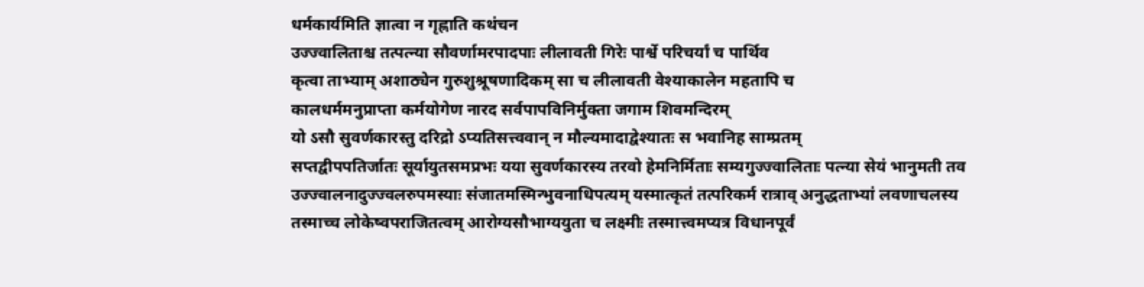धर्मकार्यमिति ज्ञात्वा न गृह्णाति कथंचन
उज्ज्वालिताश्च तत्पत्न्या सौवर्णामरपादपाः लीलावती गिरेः पार्श्वे परिचर्यां च पार्थिव
कृत्वा ताभ्याम् अशाठ्येन गुरुशुश्रूषणादिकम् सा च लीलावती वेश्याकालेन महतापि च
कालधर्ममनुप्राप्ता कर्मयोगेण नारद सर्वपापविनिर्मुक्ता जगाम शिवमन्दिरम्
यो ऽसौ सुवर्णकारस्तु दरिद्रो ऽप्यतिसत्त्ववान् न मौल्यमादाद्वेश्यातः स भवानिह साम्प्रतम्
सप्तद्वीपपतिर्जातः सूर्यायुतसमप्रभः यया सुवर्णकारस्य तरवो हेमनिर्मिताः सम्यगुज्ज्वालिताः पत्न्या सेयं भानुमती तव
उज्ज्वालनादुज्ज्वलरुपमस्याः संजातमस्मिन्भुवनाधिपत्यम् यस्मात्कृतं तत्परिकर्म रात्राव् अनुद्धताभ्यां लवणाचलस्य
तस्माच्च लोकेष्वपराजितत्वम् आरोग्यसौभाग्ययुता च लक्ष्मीः तस्मात्त्वमप्यत्र विधानपूर्वं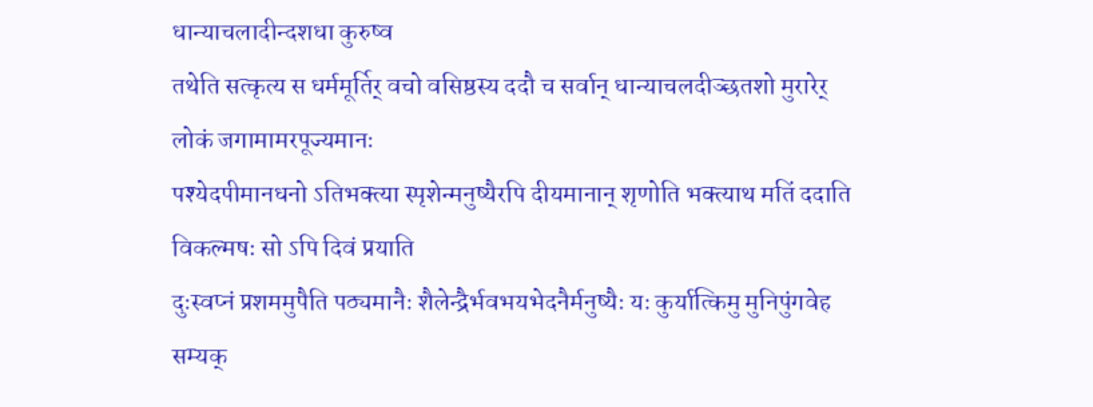धान्याचलादीन्दशधा कुरुष्व
तथेति सत्कृत्य स धर्ममूर्तिर् वचो वसिष्ठस्य ददौ च सर्वान् धान्याचलदीञ्छतशो मुरारेर् लोकं जगामामरपूज्यमानः
पश्येदपीमानधनो ऽतिभक्त्या स्पृशेन्मनुष्यैरपि दीयमानान् शृणोति भक्त्याथ मतिं ददाति विकल्मषः सो ऽपि दिवं प्रयाति
दुःस्वप्नं प्रशममुपैति पठ्यमानैः शैलेन्द्रैर्भवभयभेदनैर्मनुष्यैः यः कुर्यात्किमु मुनिपुंगवेह सम्यक्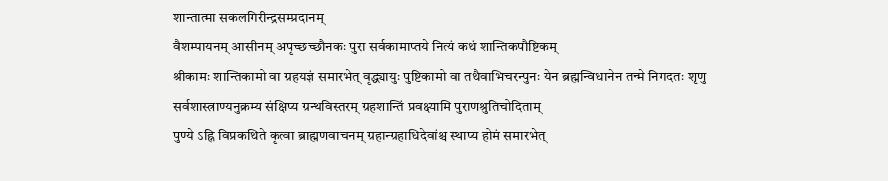शान्तात्मा सकलगिरीन्द्रसम्प्रदानम्
वैशम्पायनम् आसीनम् अपृच्छच्छौनकः पुरा सर्वकामाप्तये नित्यं कथं शान्तिकपौष्टिकम्
श्रीकामः शान्तिकामो वा ग्रहयज्ञं समारभेत् वृद्ध्यायुः पुष्टिकामो वा तथैवाभिचरन्पुनः येन ब्रह्मन्विधानेन तन्मे निगदतः शृणु
सर्वशास्त्राण्यनुक्रम्य संक्षिप्य ग्रन्थविस्तरम् ग्रहशान्तिं प्रवक्ष्यामि पुराणश्रुतिचोदिताम्
पुण्ये ऽह्नि विप्रकथिते कृत्वा ब्राह्मणवाचनम् ग्रहान्ग्रहाधिदेवांश्च स्थाप्य होमं समारभेत्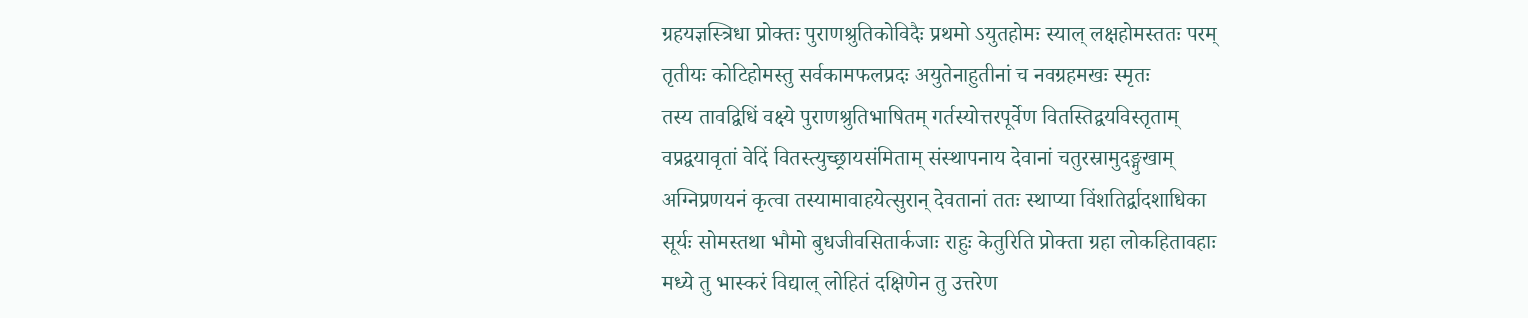ग्रहयज्ञस्त्रिधा प्रोक्तः पुराणश्रुतिकोविदैः प्रथमो ऽयुतहोमः स्याल् लक्षहोमस्ततः परम्
तृतीयः कोटिहोमस्तु सर्वकामफलप्रदः अयुतेनाहुतीनां च नवग्रहमखः स्मृतः
तस्य तावद्विधिं वक्ष्ये पुराणश्रुतिभाषितम् गर्तस्योत्तरपूर्वेण वितस्तिद्वयविस्तृताम्
वप्रद्वयावृतां वेदिं वितस्त्युच्छ्रायसंमिताम् संस्थापनाय देवानां चतुरस्रामुदङ्मुखाम्
अग्निप्रणयनं कृत्वा तस्यामावाहयेत्सुरान् देवतानां ततः स्थाप्या विंशतिर्द्वादशाधिका
सूर्यः सोमस्तथा भौमो बुधजीवसितार्कजाः राहुः केतुरिति प्रोक्ता ग्रहा लोकहितावहाः
मध्ये तु भास्करं विद्याल् लोहितं दक्षिणेन तु उत्तरेण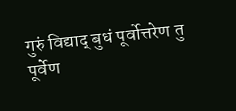गुरुं विद्याद् बुधं पूर्वोत्तरेण तु
पूर्वेण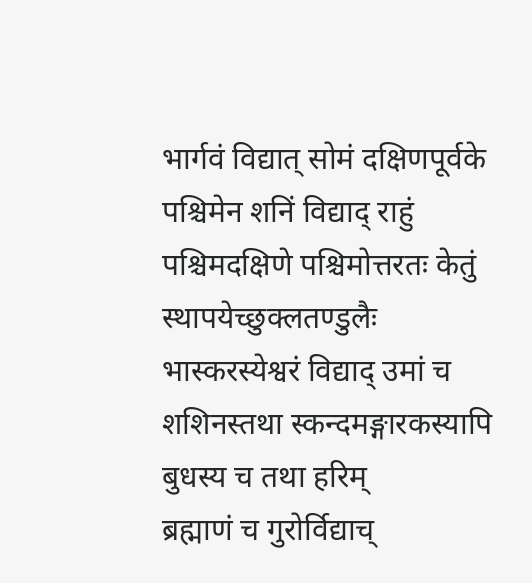भार्गवं विद्यात् सोमं दक्षिणपूर्वके पश्चिमेन शनिं विद्याद् राहुं पश्चिमदक्षिणे पश्चिमोत्तरतः केतुं स्थापयेच्छुक्लतण्डुलैः
भास्करस्येश्वरं विद्याद् उमां च शशिनस्तथा स्कन्दमङ्गारकस्यापि बुधस्य च तथा हरिम्
ब्रह्माणं च गुरोर्विद्याच्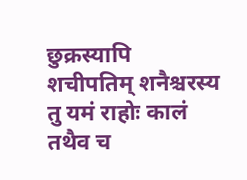छुक्रस्यापि शचीपतिम् शनैश्चरस्य तु यमं राहोः कालं तथैव च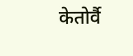केतोर्वै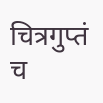चित्रगुप्तं च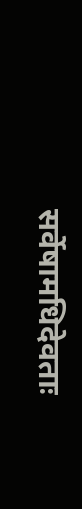सर्वेषामधिदेवताः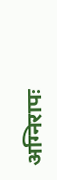अग्निरापः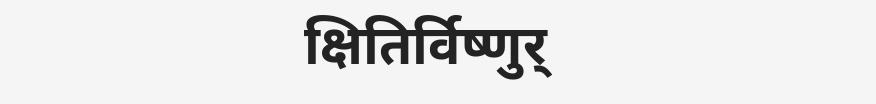क्षितिर्विष्णुर्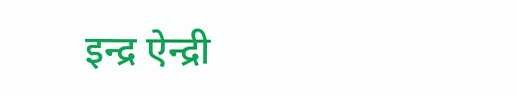इन्द्र ऐन्द्री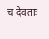च देवताः